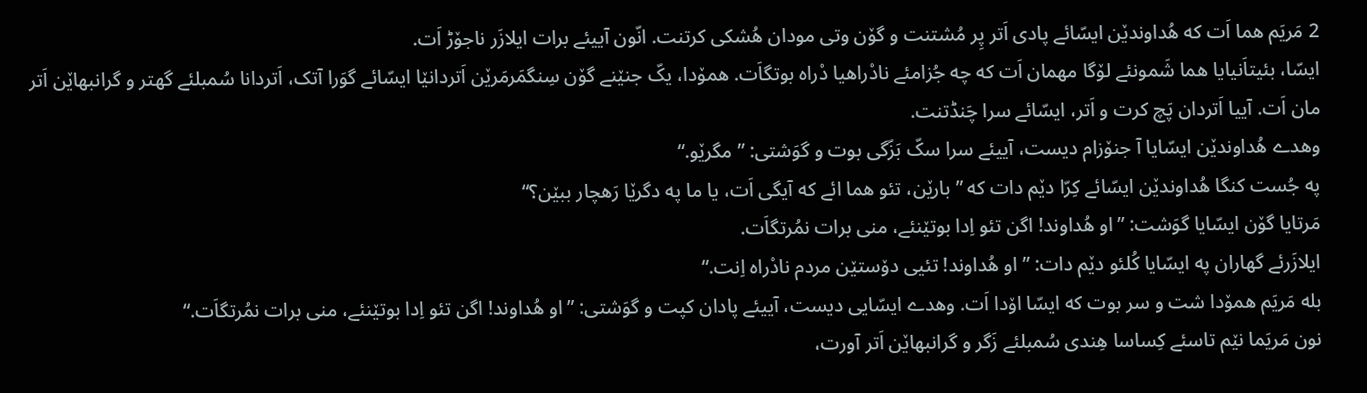2 مَریَم هما اَت که هُداوندێن ایسّائے پادی اَتر پِر مُشتنت و گۆن وتی مودان هُشکی کرتنت. انّون آییئے برات ایلازَر ناجۆڑ اَت.
ایسّا، بئیتاَنیایا هما شَمونئے لۆگا مهمان اَت که چه جُزامئے نادْراهیا دْراه بوتگاَت. همۆدا، یکّ جنێنے گۆن سِنگمَرمَرێن اَتردانێا ایسّائے گوَرا آتک، اَتردانا سُمبلئے گهتر و گرانبهاێن اَتر مان اَت. آییا اَتردان پَچ کرت و اَتر، ایسّائے سرا چَنڈتنت.
وهدے هُداوندێن ایسّایا آ جنۆزام دیست، آییئے سرا سکّ بَزّگی بوت و گوَشتی: ”مگرێو.“
په جُست کنگا هُداوندێن ایسّائے کِرّا دێم دات که ”بارێن، تئو هما ائے که آیگی اَت، یا ما په دگرێا رَهچار ببێن؟“
مَرتایا گۆن ایسّایا گوَشت: ”او هُداوند! اگن تئو اِدا بوتێنئے، منی برات نمُرتگاَت.
ایلازَرئے گهاران په ایسّایا کُلئو دێم دات: ”او هُداوند! تئیی دۆستێن مردم نادْراه اِنت.“
بله مَریَم همۆدا شت و سر بوت که ایسّا اۆدا اَت. وهدے ایسّایی دیست، آییئے پادان کپت و گوَشتی: ”او هُداوند! اگن تئو اِدا بوتێنئے، منی برات نمُرتگاَت.“
نون مَریَما نێم تاسئے کِساسا هِندی سُمبلئے زَگر و گرانبهاێن اَتر آورت،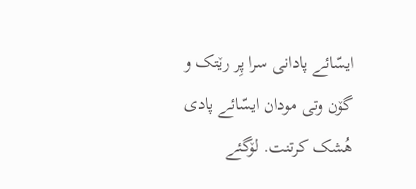ایسّائے پادانی سرا پِر رێتک و گۆن وتی مودان ایسّائے پادی هُشک کرتنت. لۆگئے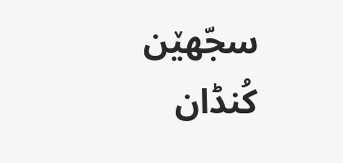سجّهێن کُنڈان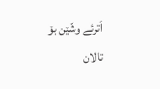اَترئے وشّێن بۆ تالان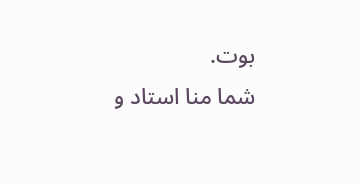بوت.
شما منا استاد و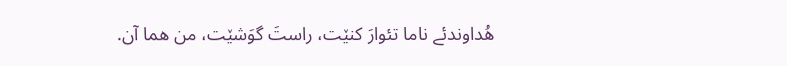هُداوندئے ناما تئوارَ کنێت، راستَ گوَشێت، من هما آن.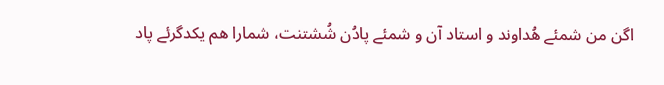اگن من شمئے هُداوند و استاد آن و شمئے پادُن شُشتنت، شمارا هم یکدگرئے پاد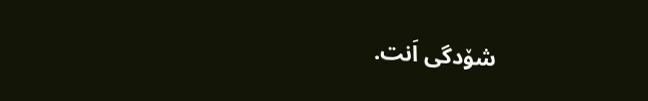شۆدگی اَنت.